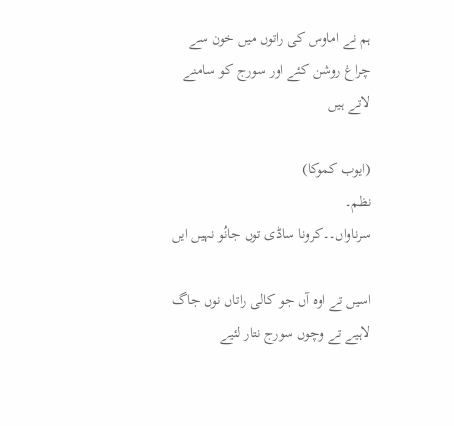ہم نے اماوس کی راتوں میں خون سے چراغ روشن کئے اور سورج کو سامنے لاتے ہیں

(ایوب کموکا)
نظم۔
سرناواں۔۔کرونا ساڈی توں جانُو نہیں ایں

اسیں تے اوہ آں جو کالی راتاں نوں جاگ لاہیے تے وچوں سورج نتار لئیے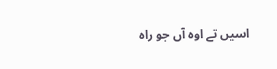اسیں تے اوہ آں جو راہ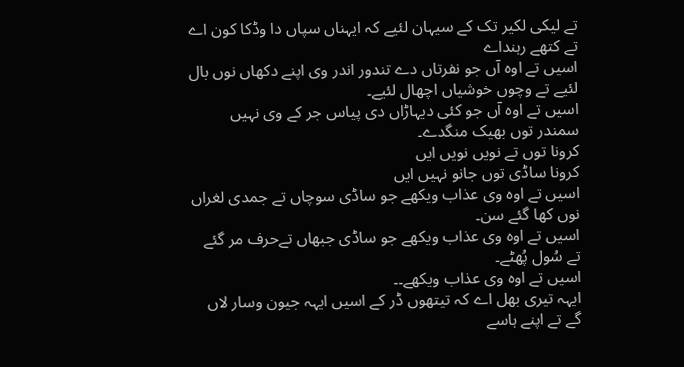تے لیکی لکیر تک کے سیہان لئیے کہ ایہناں سپاں دا وڈکا کون اے تے کتھے رہنداے
اسیں تے اوہ آں جو نفرتاں دے تندور اندر وی اپنے دکھاں نوں بال لئیے تے وچوں خوشیاں اچھال لئیے۔
اسیں تے اوہ آں جو کئی دیہاڑاں دی پیاس جر کے وی نہیں سمندر توں بھیک منگدے۔
کرونا توں تے نویں نویں ایں
کرونا ساڈی توں جانو نہیں ایں
اسیں تے اوہ وی عذاب ویکھے جو ساڈی سوچاں تے جمدی لغراں نوں کھا گئے سن۔
اسیں تے اوہ وی عذاب ویکھے جو ساڈی جبھاں تےحرف مر گئے تے سُول پُھٹے۔
اسیں تے اوہ وی عذاب ویکھے۔۔
ایہہ تیری بھل اے کہ تیتھوں ڈر کے اسیں ایہہ جیون وسار لاں گے تے اپنے ہاسے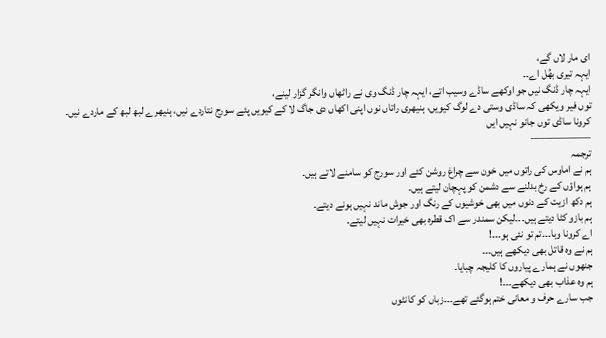ای مار لاں گے،
ایہہ تیری بھُل اے۔۔
ایہہ چار ڈنگ نیں جو اوکھے ساڈے وسیب اتے، ایہہ چار ڈنگ وی نے راٹھاں وانگر گزار لینے،
توں فیر ویکھی کہ ساڈی وستی دے لوگ کیویں، ہنیھری راتاں نوں اپنی اکھاں دی جاگ لا کے کیویں پئے سورج نتاردے نیں، ہنیھرے لبھ لبھ کے ماردے نیں۔
کرونا ساڈی توں جانو نہیں ایں
—————–
ترجمہ
ہم نے اماوس کی راتوں میں خون سے چراغ روشن کئے اور سورج کو سامنے لاتے ہیں۔
ہم ہواؤں کے رخ بدلنے سے دشمن کو پہچان لیتے ہیں۔
ہم دکھ ازیت کے دنوں میں بھی خوشیوں کے رنگ اور جوش ماند نہیں ہونے دیتے۔
ہم بازو کٹا دیتے ہیں۔۔۔لیکن سمندر سے اک قطرہ بھی خیرات نہیں لیتے۔
اے کرونا وبا۔۔۔تم تو نئی ہو۔۔۔!
ہم نے وہ قاتل بھی دیکھے ہیں۔۔۔
جنھوں نے ہمارے پیاروں کا کلیجہ چبایا۔
ہم وہ عذاب بھی دیکھے۔۔۔!
جب سارے حرف و معانی ختم ہوگئے تھے۔۔۔زباں کو کانٹوں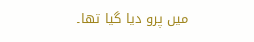میں پرو دیا گیا تھا۔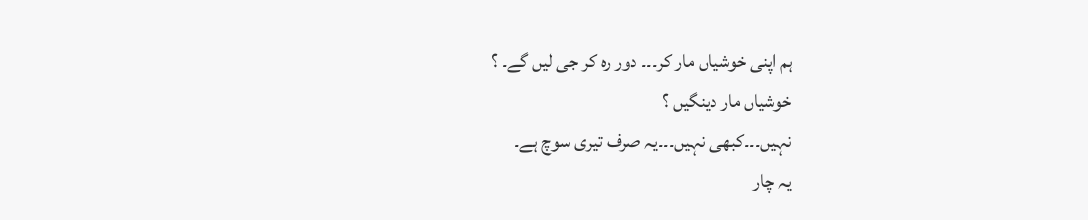ہم اپنی خوشیاں مار کر۔۔۔ دور رہ کر جی لیں گے۔ ؟
خوشیاں مار دینگیں ؟
نہیں۔۔۔کبھی نہیں۔۔۔یہ صرف تیری سوچ ہے۔
یہ چار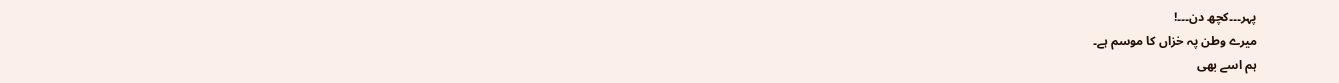پہر۔۔۔کچھ دن۔۔۔!
میرے وطن پہ خزاں کا موسم ہے۔
ہم اسے بھی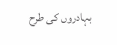بہادروں کی طرح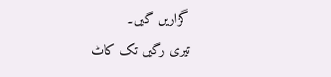گزاریں گیں۔
تیری رگیں تک کاٹ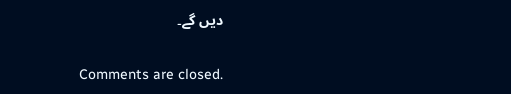دیں گے۔

Comments are closed.